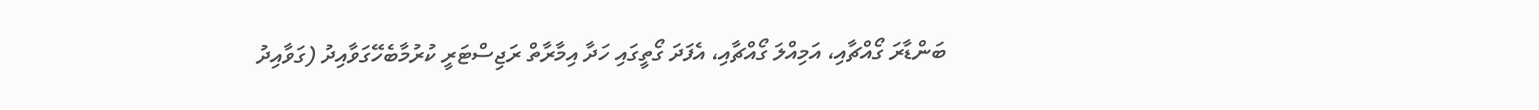ބަންޑާރަ ގޯއްޗާއި، އަމިއްލަ ގޯއްޗާއި، އެފަދަ ގޯތީގައި ހަދާ އިމާރާތް ރަޖިސްޓަރީ ކުރުމާބެހޭގަވާއިދު (ގަވާއިދު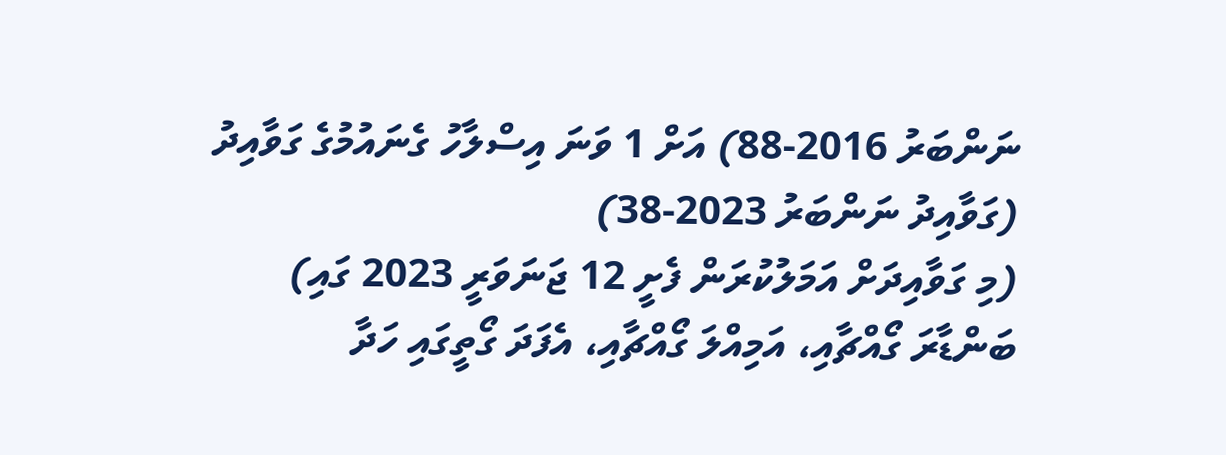ނަންބަރު 2016-88) އަށް 1 ވަނަ އިސްލާހު ގެނައުމުގެ ގަވާއިދު
(ގަވާއިދު ނަންބަރު 2023-38)
(މި ގަވާއިދަށް އަމަލުކުރަން ފެށީ 12 ޖަނަވަރީ 2023 ގައި)
ބަންޑާރަ ގޯއްޗާއި، އަމިއްލަ ގޯއްޗާއި، އެފަދަ ގޯތީގައި ހަދާ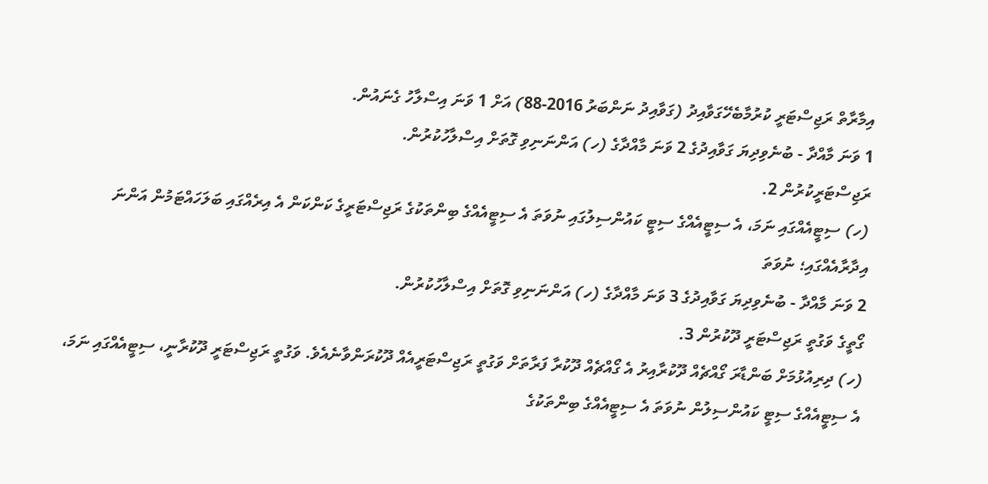އިމާރާތް ރަޖިސްޓަރީ ކުރުމާބެހޭގަވާއިދު (ގަވާއިދު ނަންބަރު 2016-88) އަށް 1 ވަނަ އިސްލާހު ގެނައުން.
1 ވަނަ މާއްދާ - ބުނެވިދިޔަ ގަވާއިދުގެ 2 ވަނަ މާއްދާގެ (ހ) އަންނަނިވި ގޮތަށް އިސްލާހުކުރުން.
ރަޖިސްޓަރީކުރުން 2.
(ހ) ސިޓީއެއްގައި ނަމަ، އެ ސިޓީއެއްގެ ސިޓީ ކައުންސިލުގައި ނުވަތަ އެ ސިޓީއެއްގެ ބިންތަކުގެ ރަޖިސްޓަރީގެ ކަންކަން އެ އިރެއްގައި ބަލަހައްޓަމުން އަންނަ އިދާރާއެއްގައި؛ ނުވަތަ
2 ވަނަ މާއްދާ - ބުނެވިދިޔަ ގަވާއިދުގެ 3 ވަނަ މާއްދާގެ (ހ) އަންނަނިވި ގޮތަށް އިސްލާހުކުރުން.
ގޯތީގެ ވަގުތީ ރަޖިސްޓަރީ ދޫކުރުން 3.
(ހ) ދިރިއުޅުމަށް ބަންޑާރަ ގޯއްޗެއް ދޫކުރާއިރު އެ ގޯއްޗެއް ދޫކުރާ ފަރާތަށް ވަގުތީ ރަޖިސްޓަރީއެއް ދޫކުރަންވާނެއެވެ. ވަގުތީ ރަޖިސްޓަރީ ދޫކުރާނީ، ސިޓީއެއްގައި ނަމަ، އެ ސިޓީއެއްގެ ސިޓީ ކައުންސިލުން ނުވަތަ އެ ސިޓީއެއްގެ ބިންތަކުގެ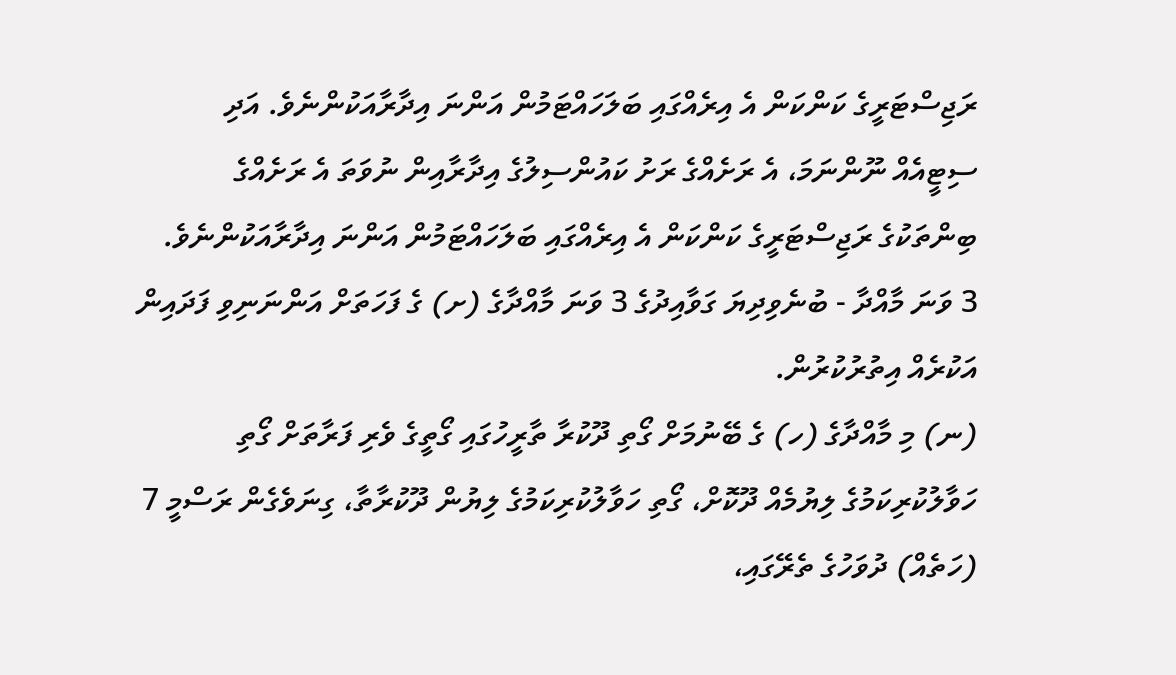ރަޖިސްޓަރީގެ ކަންކަން އެ އިރެއްގައި ބަލަހައްޓަމުން އަންނަ އިދާރާއަކުންނެވެ. އަދި ސިޓީއެއް ނޫންނަމަ، އެ ރަށެއްގެ ރަށު ކައުންސިލުގެ އިދާރާއިން ނުވަތަ އެ ރަށެއްގެ ބިންތަކުގެ ރަޖިސްޓަރީގެ ކަންކަން އެ އިރެއްގައި ބަލަހައްޓަމުން އަންނަ އިދާރާއަކުންނެވެ.
3 ވަނަ މާއްދާ - ބުނެވިދިޔަ ގަވާއިދުގެ 3 ވަނަ މާއްދާގެ (ށ) ގެ ފަހަތަށް އަންނަނިވި ފަދައިން އަކުރެއް އިތުރުކުރުން.
(ނ) މި މާއްދާގެ (ހ) ގެ ބޭނުމަށް ގޯތި ދޫކުރާ ތާރީހުގައި ގޯތީގެ ވެރި ފަރާތަށް ގޯތި ހަވާލުކުރިކަމުގެ ލިޔުމެއް ދޫކޮށް، ގޯތި ހަވާލުކުރިކަމުގެ ލިޔުން ދޫކުރާތާ، ގިނަވެގެން ރަސްމީ 7 (ހަތެއް) ދުވަހުގެ ތެރޭގައި،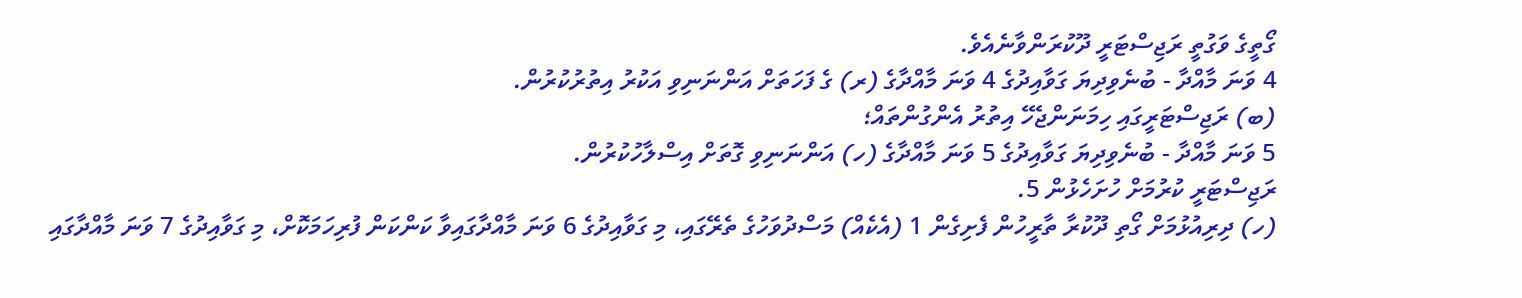ގޯތީގެ ވަގުތީ ރަޖިސްޓަރީ ދޫކުރަންވާނެއެވެ.
4 ވަނަ މާއްދާ - ބުނެވިދިޔަ ގަވާއިދުގެ 4 ވަނަ މާއްދާގެ (ރ) ގެ ފަހަތަށް އަންނަނިވި އަކުރު އިތުރުކުރުން.
(ބ) ރަޖިސްޓަރީގައި ހިމަނަންޖެހޭ އިތުރު އެންގުންތައް؛
5 ވަނަ މާއްދާ - ބުނެވިދިޔަ ގަވާއިދުގެ 5 ވަނަ މާއްދާގެ (ހ) އަންނަނިވި ގޮތަށް އިސްލާހުކުރުން.
ރަޖިސްޓަރީ ކުރުމަށް ހުށަހެޅުން 5.
(ހ) ދިރިއުޅުމަށް ގޯތި ދޫކުރާ ތާރީހުން ފެށިގެން 1 (އެކެއް) މަސްދުވަހުގެ ތެރޭގައި، މި ގަވާއިދުގެ 6 ވަނަ މާއްދާގައިވާ ކަންކަން ފުރިހަމަކޮށް، މި ގަވާއިދުގެ 7 ވަނަ މާއްދާގައި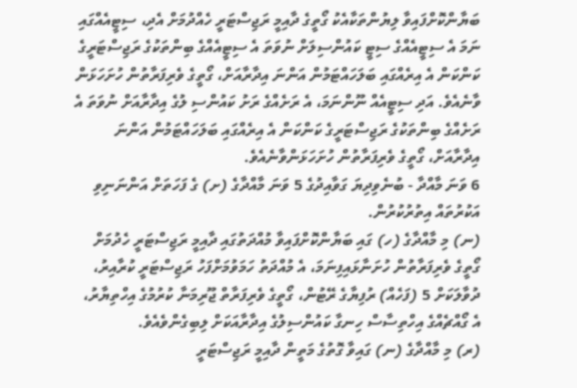ބަޔާންކޮށްފައިވާ ލިޔުންތަކާއެކު ގޯތީގެ ދާއިމީ ރަޖިސްޓަރީ ހެއްދުމަށް އެދި، ސިޓީއެއްގައި ނަމަ އެ ސިޓީއެއްގެ ސިޓީ ކައުންސިލަށް ނުވަތަ އެ ސިޓީއެއްގެ ބިންތަކުގެ ރަޖިސްޓަރީގެ ކަންކަން އެ އިރެއްގައި ބަލަހައްޓަމުން އަންނަ އިދާރާއަށް، ގޯތީގެ ވެރިފަރާތުން ހުށަހަޅަން ވާނެއެވެ. އަދި ސިޓީއެއް ނޫންނަމަ، އެ ރަށެއްގެ ރަށު ކައުންސި ލުގެ އިދާރާއަށް ނުވަތަ އެ ރަށެއްގެ ބިންތަކުގެ ރަޖިސްޓަރީގެ ކަންކަން އެ އިރެއްގައި ބަލަހައްޓަމުން އަންނަ އިދާރާއަށް، ގޯތީގެ ވެރިފަރާތުން ހުށަހަޅަންވާނެއެވެ.
6 ވަނަ މާއްދާ - ބުނެވިދިޔަ ގަވާއިދުގެ 5 ވަނަ މާއްދާގެ (ށ) ގެ ފަހަތަށް އަންނަނިވި އަކުރުތައް އިތުރުކުރުން.
(ނ) މި މާއްދާގެ (ހ) ގައި ބަޔާންކޮށްފައިވާ މުއްދަތުގައި ދާއިމީ ރަޖިސްޓަރީ ހެދުމަށް ގޯތީގެ ވެރިފަރާތުން ހުށަނާޅައިފިނަމަ، އެ މުއްދަތު ހަމަވުމަށްފަހު ރަޖިސްޓަރީ ކުރާއިރު، ދުވާލަކަށް 5 (ފަހެއް) ރުފިޔާގެ ރޭޓުން، ގޯތީގެ ވެރިފަރާތް ޖޫރިމަނާ ކުރުމުގެ އިހްތިޔާރު، އެ ގޯއްޗެއްގެ އިހްތިސާސް ހިނގާ ކައުންސިލުގެ އިދާރާއަކަށް ލިބިގެންވެއެވެ.
(ރ) މި މާއްދާގެ (ނ) ގައިވާ ގޮތުގެ މަތީން ދާއިމީ ރަޖިސްޓަރީ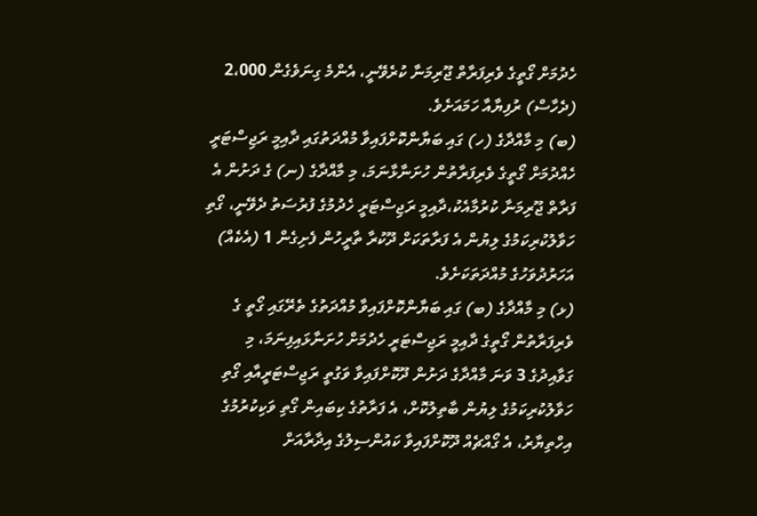ހެދުމަށް ގޯތީގެ ވެރިފަރާތް ޖޫރިމަނާ ކުރެވޭނީ، އެންމެ ގިނަވެގެން 2،000 (ދެހާސް) ރުފިޔާއާ ހަމައަށެވެ.
(ބ) މި މާއްދާގެ (ހ) ގައި ބަޔާންކޮށްފައިވާ މުއްދަތުގައި ދާއިމީ ރަޖިސްޓަރީ ހެއްދުމަށް ގޯތީގެ ވެރިފަރާތުން ހުށަނާޅާނަމަ، މި މާއްދާގެ (ނ) ގެ ދަށުން އެ ފަރާތް ޖޫރިމަނާ ކުރުމާއެކު،ދާއިމީ ރަޖިސްޓަރީ ހެދުމުގެ ފުރުސަތު ދެވޭނީ، ގޯތި ހަވާލުކުރިކަމުގެ ލިޔުން އެ ފަރާތަކަށް ދޫކުރާ ތާރީހުން ފެށިގެން 1 (އެކެއް) އަހަރުދުވަހުގެ މުއްދަތަކަށެވެ.
(ޅ) މި މާއްދާގެ (ބ) ގައި ބަޔާންކޮށްފައިވާ މުއްދަތުގެ ތެރޭގައި ގޯތީ ގެ ވެރިފަރާތުން ގޯތީގެ ދާއިމީ ރަޖިސްޓަރީ ހެދުމަށް ހުށަނާޅައިފިނަމަ، މި ގަވާއިދުގެ 3 ވަނަ މާއްދާގެ ދަށުން ދޫކޮށްފައިވާ ވަގުތީ ރަޖިސްޓަރީއާއި ގޯތި ހަވާލުކުރިކަމުގެ ލިޔުން ބާތިލުކޮށް، އެ ފަރާތުގެ ކިބައިން ގޯތި ވަކިކުރުމުގެ އިހްތިޔާރު، އެ ގޯއްޗެއް ދޫކޮށްފައިވާ ކައުންސިލުގެ އިދާރާއަށް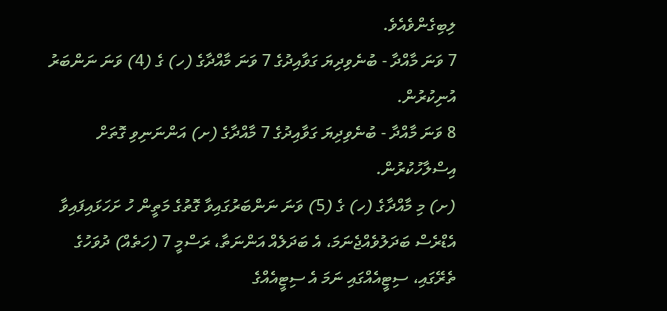ލިބިގެންވެއެވެ.
7 ވަނަ މާއްދާ - ބުނެވިދިޔަ ގަވާއިދުގެ 7 ވަނަ މާއްދާގެ (ހ) ގެ (4) ވަނަ ނަންބަރު އުނިކުރުން.
8 ވަނަ މާއްދާ - ބުނެވިދިޔަ ގަވާއިދުގެ 7 މާއްދާގެ (ށ) އަންނަނިވި ގޮތަށް އިސްލާހުކުރުން.
(ށ) މި މާއްދާގެ (ހ) ގެ (5) ވަނަ ނަންބަރުގައިވާ ގޮތުގެ މަތީން ހު ށަހަޅައިފައިވާ އެޑްރެސް ބަދަލުވެއްޖެނަމަ، އެ ބަދަލެއް އަންނަތާ، ރަސްމީ 7 (ހަތެއް) ދުވަހުގެ ތެރޭގައި، ސިޓީއެއްގައި ނަމަ އެ ސިޓީއެއްގެ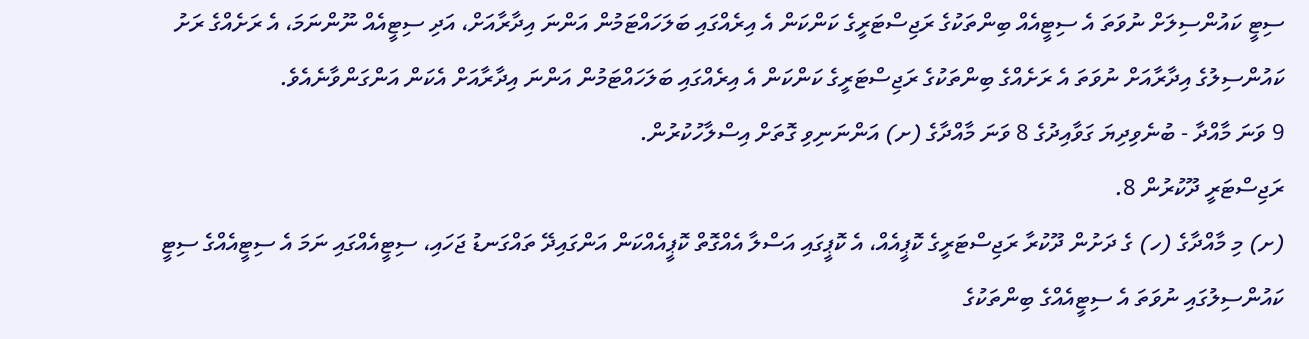ސިޓީ ކައުންސިލަށް ނުވަތަ އެ ސިޓީއެއް ބިންތަކުގެ ރަޖިސްޓަރީގެ ކަންކަން އެ އިރެއްގައި ބަލަހައްޓަމުން އަންނަ އިދާރާއަށް، އަދި ސިޓީއެއް ނޫންނަމަ، އެ ރަށެއްގެ ރަށު ކައުންސިލުގެ އިދާރާއަށް ނުވަތަ އެ ރަށެއްގެ ބިންތަކުގެ ރަޖިސްޓަރީގެ ކަންކަން އެ އިރެއްގައި ބަލަހައްޓަމުން އަންނަ އިދާރާއަށް އެކަން އަންގަންވާނެއެވެ.
9 ވަނަ މާއްދާ - ބުނެވިދިޔަ ގަވާއިދުގެ 8 ވަނަ މާއްދާގެ (ށ) އަންނަނިވި ގޮތަށް އިސްލާހުކުރުން.
ރަޖިސްޓަރީ ދޫކުރުން 8.
(ށ) މި މާއްދާގެ (ހ) ގެ ދަށުން ދޫކުރާ ރަޖިސްޓަރީގެ ކޮޕީއެއް، އެ ކޮޕީގައި އަސްލާ އެއްގޮތް ކޮޕީއެއްކަން އަންގައިދޭ ތައްގަނޑު ޖަހައި، ސިޓީއެއްގައި ނަމަ އެ ސިޓީއެއްގެ ސިޓީ ކައުންސިލުގައި ނުވަތަ އެ ސިޓީއެއްގެ ބިންތަކުގެ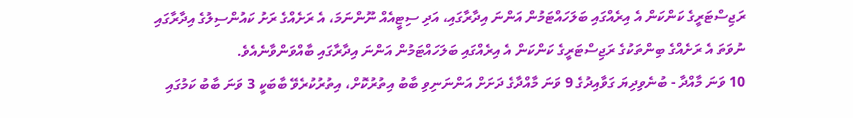ރަޖިސްޓަރީގެ ކަންކަން އެ އިރެއްގައި ބަލަހައްޓަމުން އަންނަ އިދާރާގައި، އަދި ސިޓީއެއް ނޫންނަމަ، އެ ރަށެއްގެ ރަށު ކައުންސިލުގެ އިދާރާގައި ނުވަތަ އެ ރަށެއްގެ ބިންތަކުގެ ރަޖިސްޓަރީގެ ކަންކަން އެ އިރެއްގައި ބަލަހައްޓަމުން އަންނަ އިދާރާގައި ބާއްވަންވާނެއެވެ.
10 ވަނަ މާއްދާ - ބުނެވިދިޔަ ގަވާއިދުގެ 9 ވަނަ މާއްދާގެ ދަށަށް އަންނަނިވި ބާބު އިތުރުކޮށް، އިތުރުކުރެވޭ ބާބަކީ 3 ވަނަ ބާބު ކަމުގައި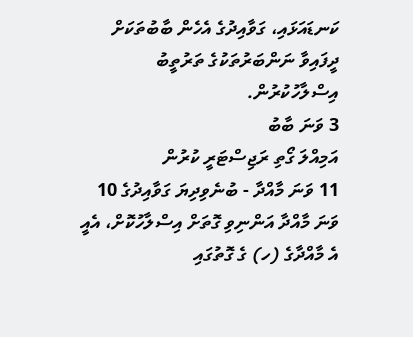ކަނޑައަޅައި، ގަވާއިދުގެ އެހެން ބާބުތަކަށް ދީފައިވާ ނަންބަރުތަކުގެ ތަރުތީބު އިސްލާހުކުރުން.
3 ވަނަ ބާބު
އަމިއްލަ ގޯތި ރަޖިސްޓަރީ ކުރުން
11 ވަނަ މާއްދާ - ބުނެވިދިޔަ ގަވާއިދުގެ 10 ވަނަ މާއްދާ އަންނިވި ގޮތަށް އިސްލާހުކޮށް، އެއީ އެ މާއްދާގެ (ހ) ގެ ގޮތުގައި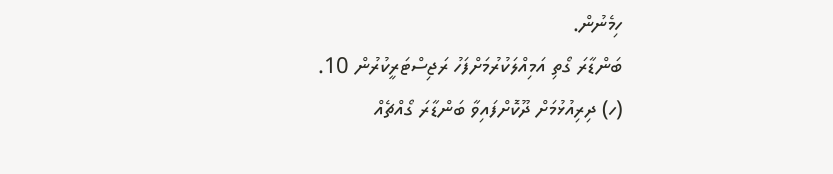ހިމެނުން.
ބަންޑާރަ ގޯތި އަމިއްލަކުރުމަށްފަހު ރަޖިސްޓަރީކުރުން 10.
(ހ) ދިރިއުޅުމަށް ދޫކޮށްފައިވާ ބަންޑާރަ ގޯއްޗެއް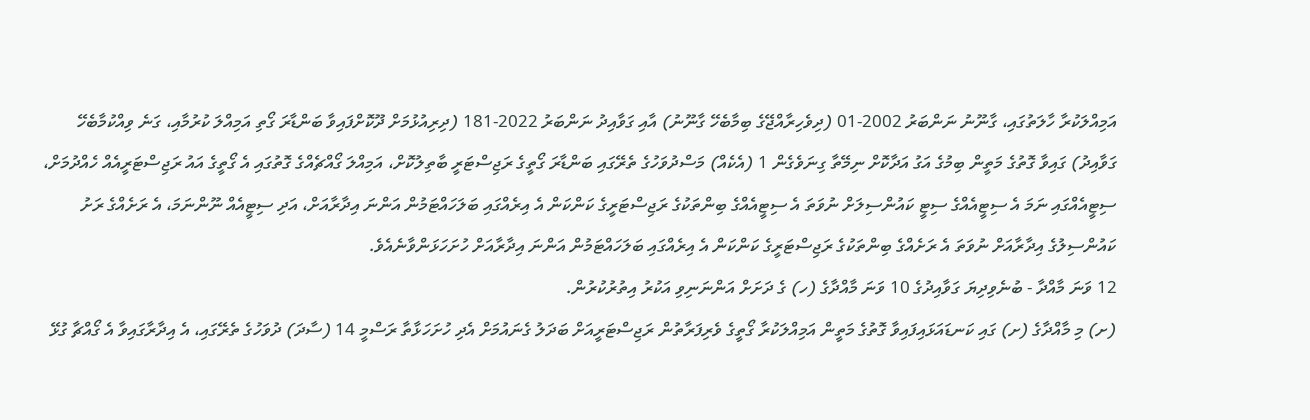އަމިއްލަކުރާ ހާލަތުގައި، ގާނޫނު ނަންބަރު 2002-01 (ދިވެހިރާއްޖޭގެ ބިމާބެހޭ ގާނޫނު) އާއި ގަވާއިދު ނަންބަރު 2022-181 (ދިރިއުޅުމަށް ދޫކޮށްފައިވާ ބަންޑާރަ ގޯތި އަމިއްލަ ކުރުމާއި، ގަނެ ވިއްކުމާބެހޭ ގަވާއިދު) ގައިވާ ގޮތުގެ މަތީން ބިމުގެ އަގު އަދާކޮށް ނިމޭތާ ގިނަވެގެން 1 (އެކެއް) މަސްދުވަހުގެ ތެރޭގައި ބަންޑާރަ ގޯތީގެ ރަޖިސްޓަރީ ބާތިލުކޮށް، އަމިއްލަ ގޯއްޗެއްގެ ގޮތުގައި އެ ގޯތީގެ އައު ރަޖިސްޓަރީއެއް ހެއްދުމަށް، ސިޓީއެއްގައި ނަމަ އެ ސިޓީއެއްގެ ސިޓީ ކައުންސިލަށް ނުވަތަ އެ ސިޓީއެއްގެ ބިންތަކުގެ ރަޖިސްޓަރީގެ ކަންކަން އެ އިރެއްގައި ބަލަހައްޓަމުން އަންނަ އިދާރާއަށް، އަދި ސިޓީއެއް ނޫންނަމަ، އެ ރަށެއްގެ ރަށު ކައުންސިލުގެ އިދާރާއަށް ނުވަތަ އެ ރަށެއްގެ ބިންތަކުގެ ރަޖިސްޓަރީގެ ކަންކަން އެ އިރެއްގައި ބަލަހައްޓަމުން އަންނަ އިދާރާއަށް ހުށަހަޅަންވާނެއެވެ.
12 ވަނަ މާއްދާ - ބުނެވިދިޔަ ގަވާއިދުގެ 10 ވަނަ މާއްދާގެ (ހ) ގެ ދަށަށް އަންނަނިވި އަކުރު އިތުރުކުރުން.
(ށ) މި މާއްދާގެ (ށ) ގައި ކަނޑައަޅައިފައިވާ ގޮތުގެ މަތީން އަމިއްލަކުރާ ގޯތީގެ ވެރިފަރާތުން ރަޖިސްޓަރީއަށް ބަދަލު ގެނައުމަށް އެދި ހުށަހަޅާތާ ރަސްމީ 14 (ސާދަ) ދުވަހުގެ ތެރޭގައި، އެ އިދާރާގައިވާ އެ ގޯއްޗާ ގުޅޭ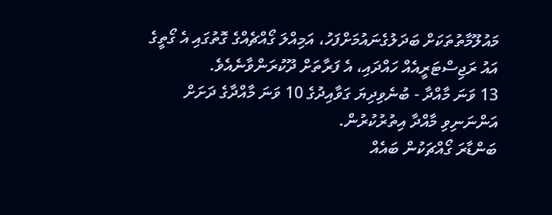މައުލޫމާތުތަކަށް ބަދަލުގެނައުމަށްފަހު، އަމިއްލަ ގޯއްޗެއްގެ ގޮތުގައި އެ ގޯތީގެ އައު ރަޖިސްޓަރީއެއް ހައްދައި، އެ ފަރާތަށް ދޫކުރަންވާނެއެވެ.
13 ވަނަ މާއްދާ - ބުނެވިދިޔަ ގަވާއިދުގެ 10 ވަނަ މާއްދާގެ ދަށަށް އަންނަނިވި މާއްދާ އިތުރުކުރުން.
ބަންޑާރަ ގޯއްޗަކުން ބައެއް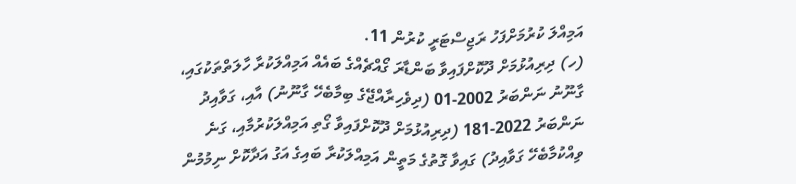އަމިއްލަ ކުރުމަށްފަހު ރަޖިސްޓަރީ ކުރުން 11.
(ހ) ދިރިއުޅުމަށް ދޫކޮށްފައިވާ ބަންޑާރަ ގޯއްޗެއްގެ ބައެއް އަމިއްލަކުރާ ހާލަތްތަކުގައި، ގާނޫނު ނަންބަރު 2002-01 (ދިވެހިރާއްޖޭގެ ބިމާބެހޭ ގާނޫނު) އާއި، ގަވާއިދު ނަންބަރު 2022-181 (ދިރިއުޅުމަށް ދޫކޮށްފައިވާ ގޯތި އަމިއްލަކުރުމާއި، ގަނެ ވިއްކުމާބެހޭ ގަވާއިދު) ގައިވާ ގޮތުގެ މަތީން އަމިއްލަކުރާ ބައިގެ އަގު އަދާކޮށް ނިމުމުން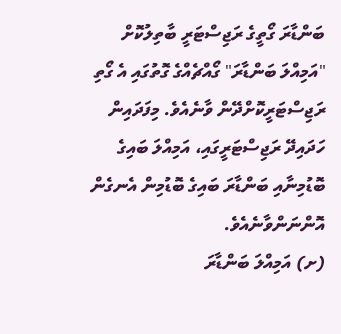ބަންޑާރަ ގޯތީގެ ރަޖިސްޓަރީ ބާތިލުކޮށް "އަމިއްލަ ބަންޑާރަ" ގޯއްޗެއްގެ ގޮތުގައި އެ ގޯތި ރަޖިސްޓަރީކޮށްދޭން ވާނެއެވެ. މިފަދައިން ހަދައިދޭ ރަޖިސްޓަރީގައި، އަމިއްލަ ބައިގެ ބޮޑުމިނާއި ބަންޑާރަ ބައިގެ ބޮޑުމިން އެނގެން އޮންނަންވާނެއެވެ.
(ށ) އަމިއްލަ ބަންޑާރަ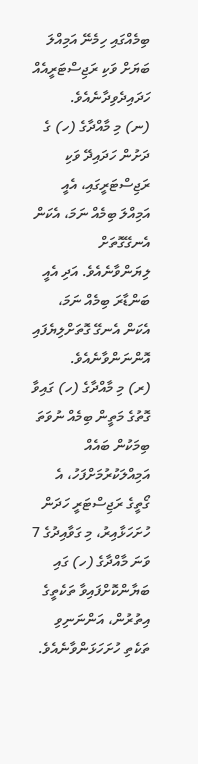ބިމެއްގައި ހިމެނޭ އަމިއްލަ ބަޔަށް ވަކި ރަޖިސްޓަރީއެއް ހަދައިދެވިދާނެއެވެ.
(ނ) މި މާއްދާގެ (ހ) ގެ ދަށުން ހަދައިދޭ ވަކި ރަޖިސްޓަރީގައި، އެއީ އަމިއްލަ ބިމެއް ނަމަ، އެކަން އެނގޭގޮތަށް ލިޔަންވާނެއެވެ. އަދި އެއީ ބަންޑާރަ ބިމެއް ނަމަ، އެކަން އެނގޭ ގޮތަށްލިޔެފައި އޮންނަންވާނެއެވެ.
(ރ) މި މާއްދާގެ (ހ) ގައިވާ ގޮތުގެ މަތީން ބިމެއް ނުވަތަ ބިމަކުން ބައެއް އަމިއްލަކުރުމަށްފަހު، އެ ގޯތީގެ ރަޖިސްޓަރީ ހަދަން ހުށަހަޅާއިރު، މި ގަވާއިދުގެ 7 ވަނަ މާއްދާގެ (ހ) ގައި ބަޔާންކޮށްފައިވާ ތަކެތީގެ އިތުރުން، އަންނަނިވި ތަކެތި ހުށަހަޅަންވާނެއެވެ.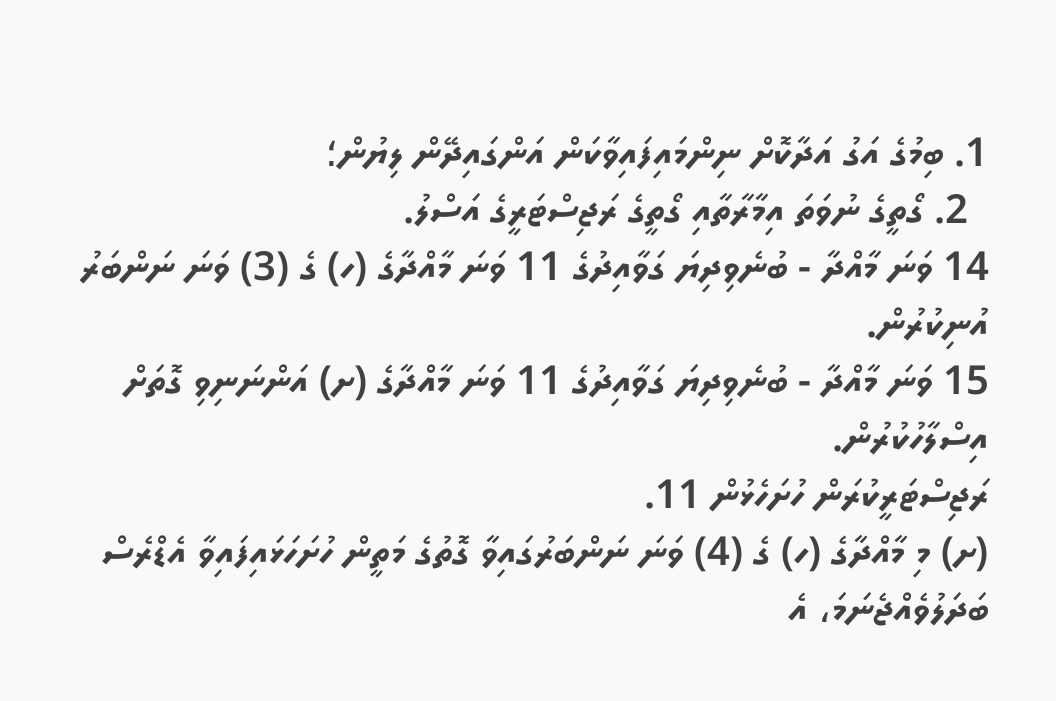1. ބިމުގެ އަގު އަދާކޮށް ނިންމައިފައިވާކަން އަންގައިދޭން ލިޔުން؛
  2. ގޯތީގެ ނުވަތަ އިމާރާތާއި ގޯތީގެ ރަޖިސްޓަރީގެ އަސްލު.
14 ވަނަ މާއްދާ - ބުނެވިދިޔަ ގަވާއިދުގެ 11 ވަނަ މާއްދާގެ (ހ) ގެ (3) ވަނަ ނަންބަރު އުނިކުރުން.
15 ވަނަ މާއްދާ - ބުނެވިދިޔަ ގަވާއިދުގެ 11 ވަނަ މާއްދާގެ (ށ) އަންނަނިވި ގޮތަށް އިސްލާހުކުރުން.
ރަޖިސްޓަރީކުރަން ހުށަހެޅުން 11.
(ށ) މި މާއްދާގެ (ހ) ގެ (4) ވަނަ ނަންބަރުގައިވާ ގޮތުގެ މަތީން ހުށަހަޅައިފައިވާ އެޑްރެސް ބަދަލުވެއްޖެނަމަ، އެ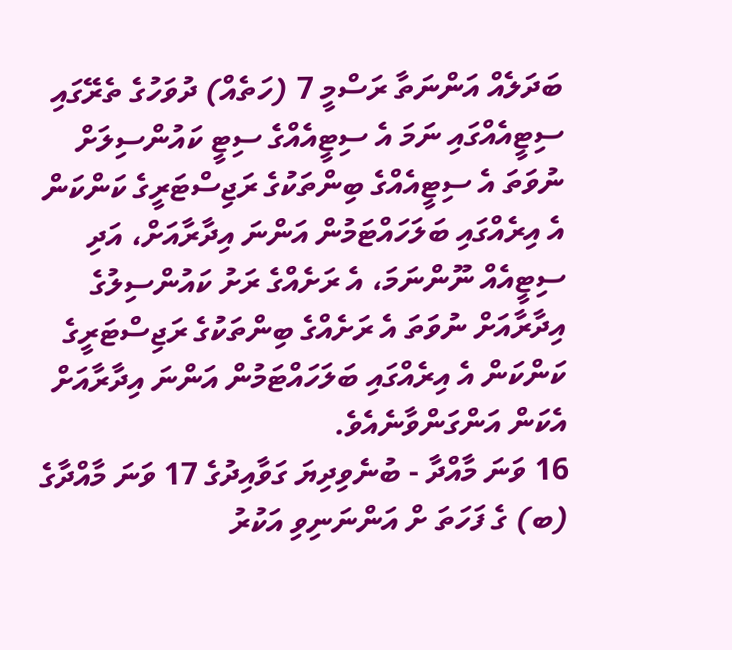ބަދަލެއް އަންނަތާ ރަސްމީ 7 (ހަތެއް) ދުވަހުގެ ތެރޭގައި ސިޓީއެއްގައި ނަމަ އެ ސިޓީއެއްގެ ސިޓީ ކައުންސިލަށް ނުވަތަ އެ ސިޓީއެއްގެ ބިންތަކުގެ ރަޖިސްޓަރީގެ ކަންކަން އެ އިރެއްގައި ބަލަހައްޓަމުން އަންނަ އިދާރާއަށް، އަދި ސިޓީއެއް ނޫންނަމަ، އެ ރަށެއްގެ ރަށު ކައުންސިލުގެ އިދާރާއަށް ނުވަތަ އެ ރަށެއްގެ ބިންތަކުގެ ރަޖިސްޓަރީގެ ކަންކަން އެ އިރެއްގައި ބަލަހައްޓަމުން އަންނަ އިދާރާއަށް އެކަން އަންގަންވާނެއެވެ.
16 ވަނަ މާއްދާ - ބުނެވިދިޔަ ގަވާއިދުގެ 17 ވަނަ މާއްދާގެ (ބ) ގެ ފަހަތަ ށް އަންނަނިވި އަކުރު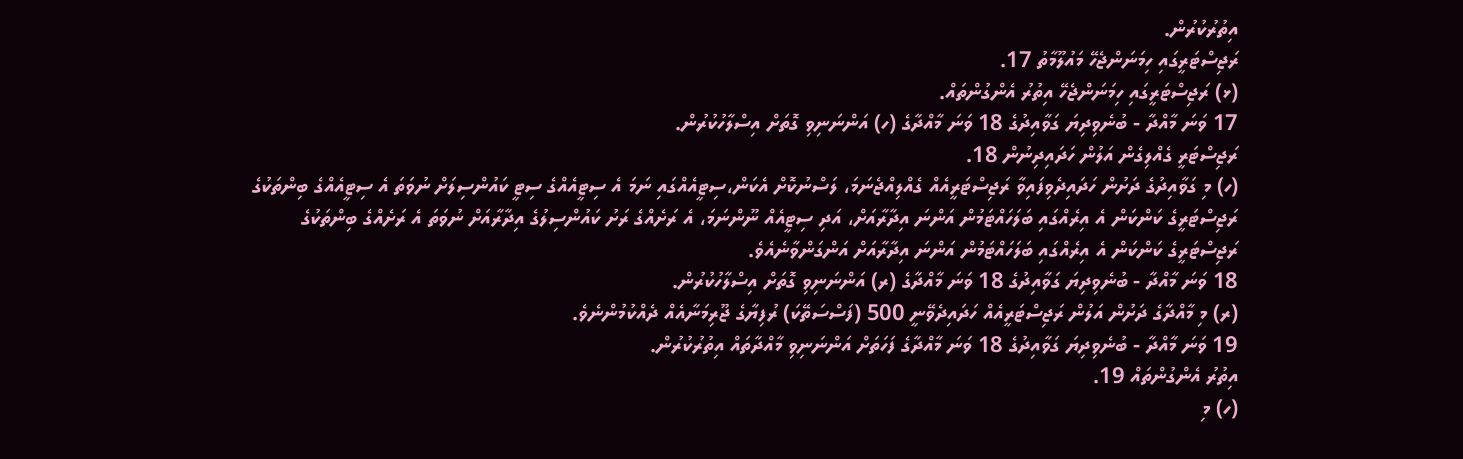އިތުރުކުރުން.
ރަޖިސްޓަރީގައި ހިމަނަންޖެހޭ މައުލޫމާތު 17.
(ޅ) ރަޖިސްޓަރީގައި ހިމަނަންޖެހޭ އިތުރު އެންގުންތައް.
17 ވަނަ މާއްދާ - ބުނެވިދިޔަ ގަވާއިދުގެ 18 ވަނަ މާއްދާގެ (ހ) އަންނަނިވި ގޮތަށް އިސްލާހުކުރުން.
ރަޖިސްޓަރީ ގެއްލިގެން އަލުން ހަދައިދިނުން 18.
(ހ) މި ގަވާއިދުގެ ދަށުން ހަދައިދެވިފައިވާ ރަޖިސްޓަރީއެއް ގެއްލިއްޖެނަމަ، ލަސްނުކޮށް އެކަން،ސިޓީއެއްގައި ނަމަ އެ ސިޓީއެއްގެ ސިޓީ ކައުންސިލަށް ނުވަތަ އެ ސިޓީއެއްގެ ބިންތަކުގެ ރަޖިސްޓަރީގެ ކަންކަން އެ އިރެއްގައި ބަލަހައްޓަމުން އަންނަ އިދާރާއަށް، އަދި ސިޓީއެއް ނޫންނަމަ، އެ ރަށެއްގެ ރަށު ކައުންސިލުގެ އިދާރާއަށް ނުވަތަ އެ ރަށެއްގެ ބިންތަކުގެ ރަޖިސްޓަރީގެ ކަންކަން އެ އިރެއްގައި ބަލަހައްޓަމުން އަންނަ އިދާރާއަށް އަންގަންވާނެއެވެ.
18 ވަނަ މާއްދާ - ބުނެވިދިޔަ ގަވާއިދުގެ 18 ވަނަ މާއްދާގެ (ރ) އަންނަނިވި ގޮތަށް އިސްލާހުކުރުން.
(ރ) މި މާއްދާގެ ދަށުން އަލުން ރަޖިސްޓަރީއެއް ހަދައިދެވޭނީ 500 (ފަސްސަތޭކަ) ރުފިޔާގެ ޖޫރިމަނާއެއް ދެއްކުމުންނެވެ.
19 ވަނަ މާއްދާ - ބުނެވިދިޔަ ގަވާއިދުގެ 18 ވަނަ މާއްދާގެ ފަހަތަށް އަންނަނިވި މާއްދާތައް އިތުރުކުރުން.
އިތުރު އެންގުންތައް 19.
(ހ) މި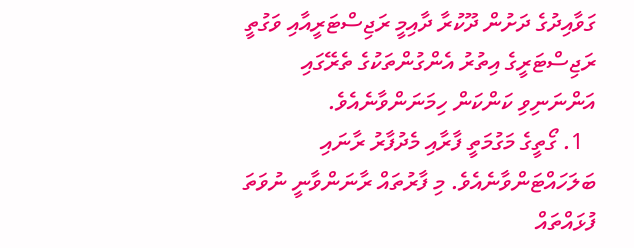ގަވާއިދުގެ ދަށުން ދޫކުރާ ދާއިމީ ރަޖިސްޓަރީއާއި ވަގުތީ ރަޖިސްޓަރީގެ އިތުރު އެންގުންތަކުގެ ތެރޭގައި އަންނަނިވި ކަންކަން ހިމަނަންވާނެއެވެ.
  1. ގޯތީގެ މަގުމަތީ ފާރާއި މެދުފާރު ރާނައި ބަލަހައްޓަންވާނެއެވެ. މި ފާރުތައް ރާނަންވާނީ ނުވަތަ ފުޅައްތައް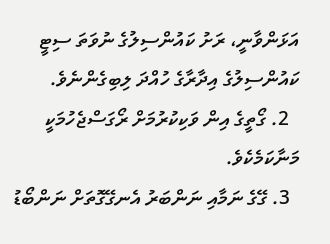އަޅަންވާނީ، ރަށު ކައުންސިލުގެ ނުވަތަ ސިޓީ ކައުންސިލުގެ އިދާރާގެ ހުއްދަ ލިބިގެންނެވެ.
  2. ގޯތީގެ އިން ވަކިކުރުމަށް ރޯގަސްޖެހުމަކީ މަނާކަމެކެވެ.
  3. ގޭގެ ނަމާއި ނަންބަރު އެނގޭގޮތަށް ނަންބޯޑު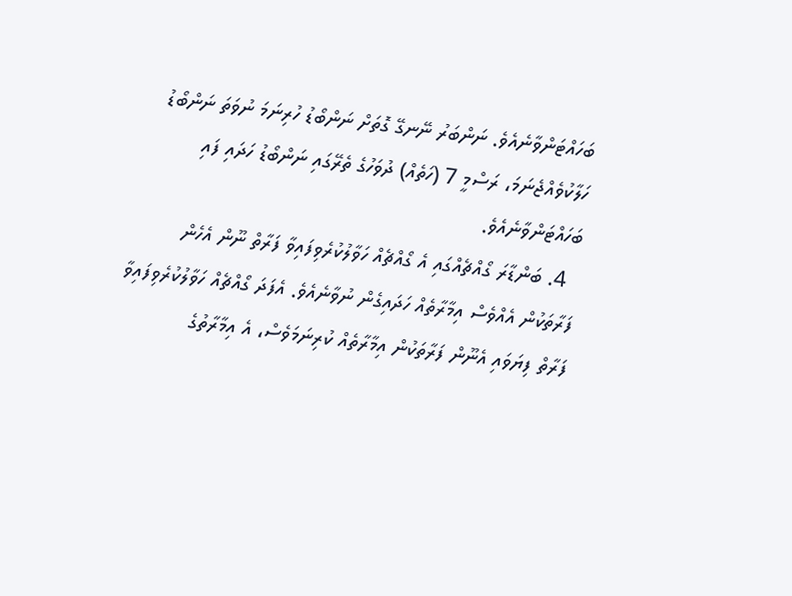ބަހައްޓަންވާނެއެވެ. ނަންބަރު ނޭނގޭ ގޮތަށް ނަންބޯޑު ހުރިނަމަ ނުވަތަ ނަންބޯޑު ހަލާކުވެއްޖެނަމަ، ރަސްމީ 7 (ހަތެއް) ދުވަހުގެ ތެރޭގައި ނަންބޯޑު ހަދައި ފައި ބަހައްޓަންވާނެއެވެ.
  4. ބަންޑާރަ ގޯއްޗެއްގައި އެ ގޯއްޗެއް ހަވާލުކުރެވިފައިވާ ފަރާތް ނޫން އެހެން ފަރާތަކުން އެއްވެސް އިމާރާތެއް ހަދައިގެން ނުވާނެއެވެ. އެފަދަ ގޯއްޗެއް ހަވާލުކުރެވިފައިވާ ފަރާތް ފިޔަވައި އެނޫން ފަރާތަކުން އިމާރާތެއް ކުރިނަމަވެސް، އެ އިމާރާތުގެ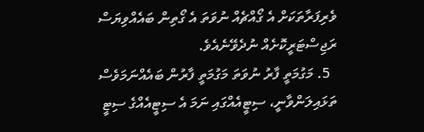ވެރިފަރާތަކަށް އެ ގޯއްޗެއް ނުވަތަ އެ ގޯތިން ބައެއްވިޔަސް ރަޖިސްޓަރީކޮށެއް ނުދެވޭނެއެވެ.
  5. މަގުމަތީ ފާރު ނުވަތަ މަގުމަތީ ފާރުން ބައެއްނަމަވެސް ތަޅައިލަންވާނީ، ސިޓީއެއްގައި ނަމަ އެ ސިޓީއެއްގެ ސިޓީ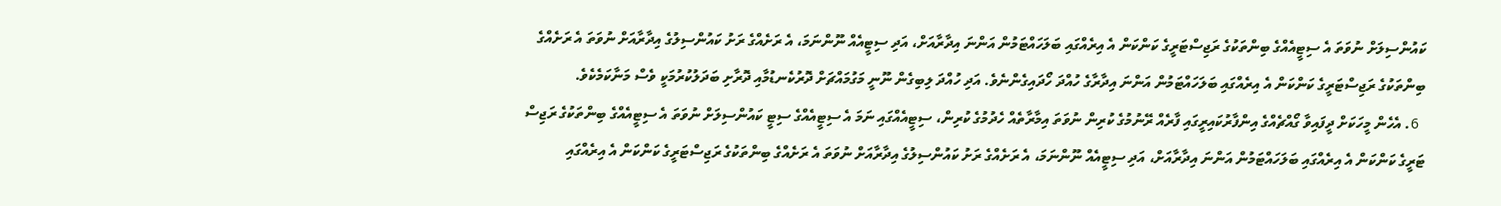ކައުންސިލަށް ނުވަތަ އެ ސިޓީއެއްގެ ބިންތަކުގެ ރަޖިސްޓަރީގެ ކަންކަން އެ އިރެއްގައި ބަލަހައްޓަމުން އަންނަ އިދާރާއަށް، އަދި ސިޓީއެއް ނޫންނަމަ، އެ ރަށެއްގެ ރަށު ކައުންސިލުގެ އިދާރާއަށް ނުވަތަ އެ ރަށެއްގެ ބިންތަކުގެ ރަޖިސްޓަރީގެ ކަންކަން އެ އިރެއްގައި ބަލަހައްޓަމުން އަންނަ އިދާރާގެ ހުއްދަ ހޯދައިގެންނެވެ. އަދި ހުއްދަ ލިބިގެން ނޫނީ މަގުމައްޗަށް ދޮރުކެނޑުމާއި ދޮރާށި ބަދަލުކުރުމަކީ ވެސް މަނާކަމެކެވެ.
  6. އެހެން މީހަކަށް ދީފައިވާ ގޯއްޗެއްގެ އިންފާރުކައިރީގައި ފާރެއް ރޭނުމުގެ ކުރިން ނުވަތަ އިމާރާތެއް ހެދުމުގެ ކުރިން، ސިޓީއެއްގައި ނަމަ އެ ސިޓީއެއްގެ ސިޓީ ކައުންސިލަށް ނުވަތަ އެ ސިޓީއެއްގެ ބިންތަކުގެ ރަޖިސް ޓަރީގެ ކަންކަން އެ އިރެއްގައި ބަލަހައްޓަމުން އަންނަ އިދާރާއަށް، އަދި ސިޓީއެއް ނޫންނަމަ، އެ ރަށެއްގެ ރަށު ކައުންސިލުގެ އިދާރާއަށް ނުވަތަ އެ ރަށެއްގެ ބިންތަކުގެ ރަޖިސްޓަރީގެ ކަންކަން އެ އިރެއްގައި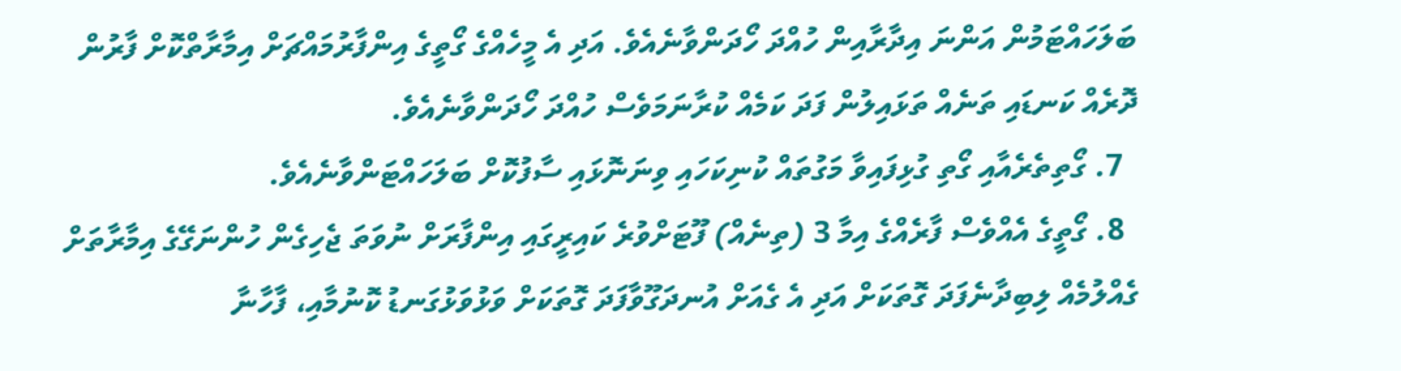ބަލަހައްޓަމުން އަންނަ އިދާރާއިން ހުއްދަ ހޯދަންވާނެއެވެ. އަދި އެ މީހެއްގެ ގޯތީގެ އިންފާރުމައްޗަށް އިމާރާތްކޮށް ފާރުން ދޮރެއް ކަނޑައި ތަނެއް ތަޅައިލުން ފަދަ ކަމެއް ކުރާނަމަވެސް ހުއްދަ ހޯދަންވާނެއެވެ.
  7. ގޯތިތެރެއާއި ގޯތި ގުޅިފައިވާ މަގުތައް ކުނިކަހައި ވިނަނޮޅައި ސާފުކޮށް ބަލަހައްޓަންވާނެއެވެ.
  8. ގޯތީގެ އެއްވެސް ފާރެއްގެ އިމާ 3 (ތިނެއް) ފޫޓަށްވުރެ ކައިރީގައި އިންފާރަށް ނުވަތަ ޖެހިގެން ހުންނަގޭގެ އިމާރާތަށް ގެއްލުމެއް ލިބިދާނެފަދަ ގޮތަކަށް އަދި އެ ގެއަށް އުނދަގޫވާފަދަ ގޮތަކަށް ވަޅުވަޅުގަނޑު ކޮނުމާއި، ފާހާނާ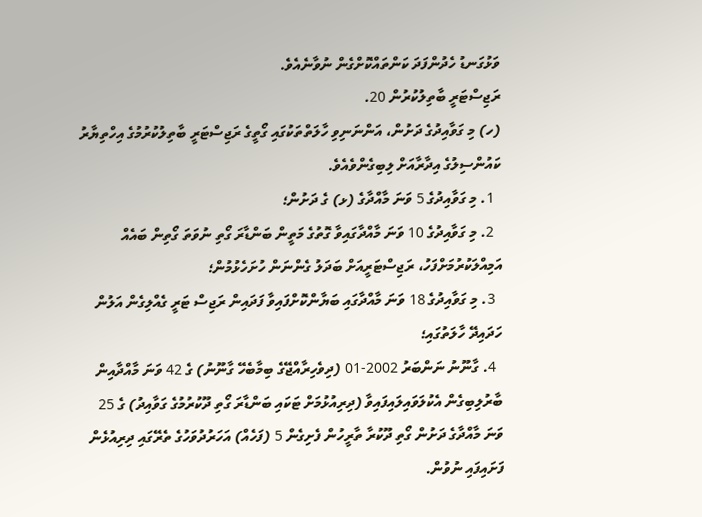ވަޅުގަނޑު ހެދުންފަދަ ކަންތައްކޮށްގެން ނުވާނެއެވެ.
ރަޖިސްޓަރީ ބާތިލުކުރުން 20.
(ހ) މި ގަވާއިދުގެ ދަށުން، އަންނަނިވި ހާލަތްތަކުގައި ގޯތީގެ ރަޖިސްޓަރީ ބާތިލުކުރުމުގެ އިހްތިޔާރު ކައުންސިލުގެ އިދާރާއަށް ލިބިގެންވެއެވެ.
  1. މި ގަވާއިދުގެ 5 ވަނަ މާއްދާގެ (ޅ) ގެ ދަށުން؛
  2. މި ގަވާއިދުގެ 10 ވަނަ މާއްދާގައިވާ ގޮތުގެ މަތީން ބަންޑާރަ ގޯތި ނުވަތަ ގޯތިން ބައެއް އަމިއްލަކުރުމަށްފަހު، ރަޖިސްޓަރީއަށް ބަދަލު ގެންނަން ހުށަހެޅުމުން؛
  3. މި ގަވާއިދުގެ 18 ވަނަ މާއްދާގައި ބަޔާންކޮށްފައިވާ ފަދައިން ރަޖިސް ޓަރީ ގެއްލިގެން އަލުން ހަދައިދޭ ހާލަތުގައި؛
  4. ގާނޫނު ނަންބަރު 2002-01 (ދިވެހިރާއްޖޭގެ ބިމާބެހޭ ގާނޫނު) ގެ 42 ވަނަ މާއްދާއިން ބާރުލިބިގެން އެކުލަވައިލައިފައިވާ (ދިރިއުޅުމަށް ޓަކައި ބަންޑާރަ ގޯތި ދޫކުރުމުގެ ގަވާއިދު) ގެ 25 ވަނަ މާއްދާގެ ދަށުން ގޯތި ދޫކުރާ ތާރީހުން ފެށިގެން 5 (ފަހެއް) އަހަރުދުވަހުގެ ތެރޭގައި ދިރިއުޅެން ފަށައިފައި ނުވުން.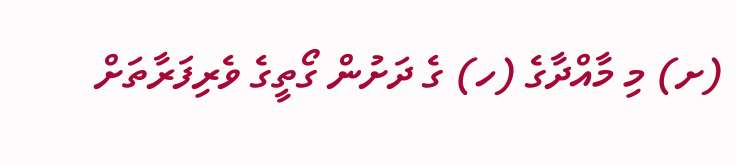(ށ) މި މާއްދާގެ (ހ) ގެ ދަށުން ގޯތީގެ ވެރިފަރާތަށް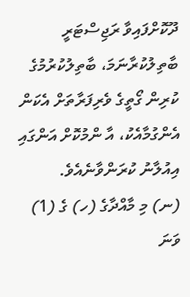ދޫކޮށްފައިވާ ރަޖިސްޓަރީ ބާތިލުކުރާނަމަ، ބާތިލުކުރުމުގެ ކުރިން ގޯތީގެ ވެރިފަރާތަށް އެކަން އެންގުމާއެކު، އާ ންމުކޮށް އަންގައި އިއުލާނު ކުރަންވާނެއެވެ.
(ނ) މި މާއްދާގެ (ހ) ގެ (1) ވަނަ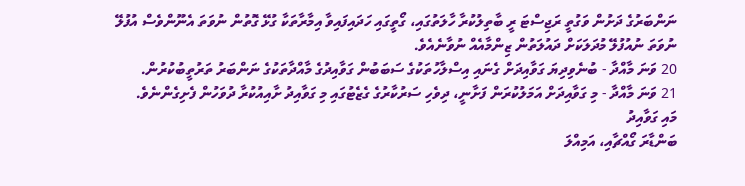ނަންބަރުގެ ދަށުން ވަގުތީ ރަޖިސްޓަ ރީ ބާތިލުކުރާ ހާލަތުގައި، ގޯތީގައި ހަދައިފައިވާ އިމާރާތަކާ ގުޅޭ ގޮތުން ނުވަތަ އެނޫންވެސް އުފުލޭ ނުވަތަ ނުއުފުލޭ މުދަލަކަށް ދައުލަތުން ޒިންމާއެއް ނުވާނެއެވެ.
20 ވަނަ މާއްދާ - ބުނެވިދިޔަ ގަވާއިދަށް ގެނައި އިސްލާހުތަކުގެ ސަބަބުން ގަވާއިދުގެ މާއްދާތަކުގެ ނަންބަރު ތަރުތީބުކުރުން.
21 ވަނަ މާއްދާ - މި ގަވާއިދަށް އަމަލުކުރަން ފަށާނީ، ދިވެހި ސަރުކާރުގެ ގެޒެޓުގައި މި ގަވާއިދު ށާއިއުކުރާ ދުވަހުން ފެށިގެންނެވެ.
މައި ގަވާއިދު
ބަންޑާރަ ގޯއްޗާއި، އަމިއްލަ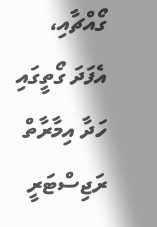ގޯއްޗާއި، އެފަދަ ގޯތީގައި ހަދާ އިމާރާތް ރަޖިސްޓަރީ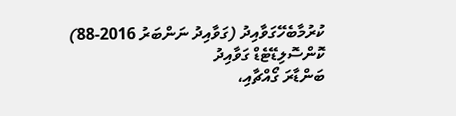ކުރުމާބެހޭގަވާއިދު (ގަވާއިދު ނަންބަރު 2016-88)
ކޮންސޮލިޑޭޓެޑް ގަވާއިދު
ބަންޑާރަ ގޯއްޗާއި،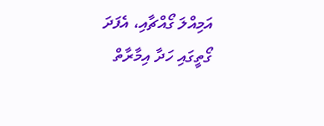އަމިއްލަ ގޯއްޗާއި، އެފަދަ ގޯތީގައި ހަދާ އިމާރާތް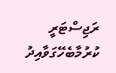ރަޖިސްޓަރީ ކުރުމާބެހޭގަވާއިދު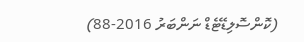(ކޮންސޮލިޑޭޓެޑް ނަންބަރު 2016-88)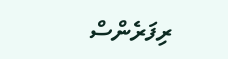ރިފަރެންސް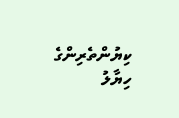ކިޔުންތެރިންގެ ހިޔާލު